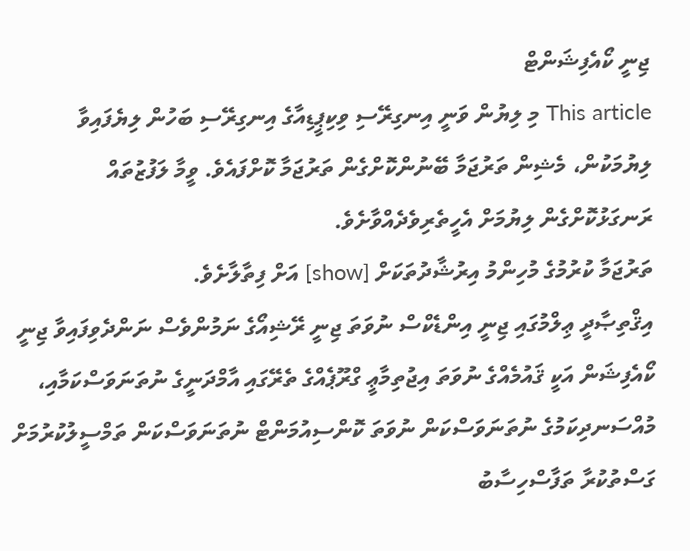ޖިނީ ކޯއެފިޝަންޓް
This article މި ލިޔުން ވަނީ އިނގިރޭސި ވިކިޕީޑިއާގެ އިނގިރޭސި ބަހުން ލިޔެފައިވާ ލިޔުމަކުން، މެޝިން ތަރުޖަމާ ބޭނުންކޮށްގެން ތަރުޖަމާ ކޮށްފައެވެ. ވީމާ ލަފުޒުތައް ރަނގަޅުކޮށްގެން ލިޔުމަށް އެހީތެރިވެދެއްވާށެވެ.
ތަރުޖަމާ ކުރުމުގެ މުހިންމު އިރުޝާދުތަކަށް [show] އަށް ފިތާލާށެވެ.
އިޤްތިޞާދީ ޢިލްމުގައި ޖިނީ އިންޑެކްސް ނުވަތަ ޖިނީ ރޭޝިއޯގެ ނަމުންވެސް ނަންދެވިފައިވާ ޖިނީ ކޯއެފިޝަން އަކީ ޤައުމެއްގެ ނުވަތަ އިޖުތިމާޢީ ގްރޫޕެއްގެ ތެރޭގައި އާމްދަނީގެ ނުތަނަވަސްކަމާއި، މުއްސަނދިކަމުގެ ނުތަނަވަސްކަން ނުވަތަ ކޮންސިއުމަންޓް ނުތަނަވަސްކަން ތަމްސީލުކުރުމަށް ގަސްތުކުރާ ތަފާސްހިސާބު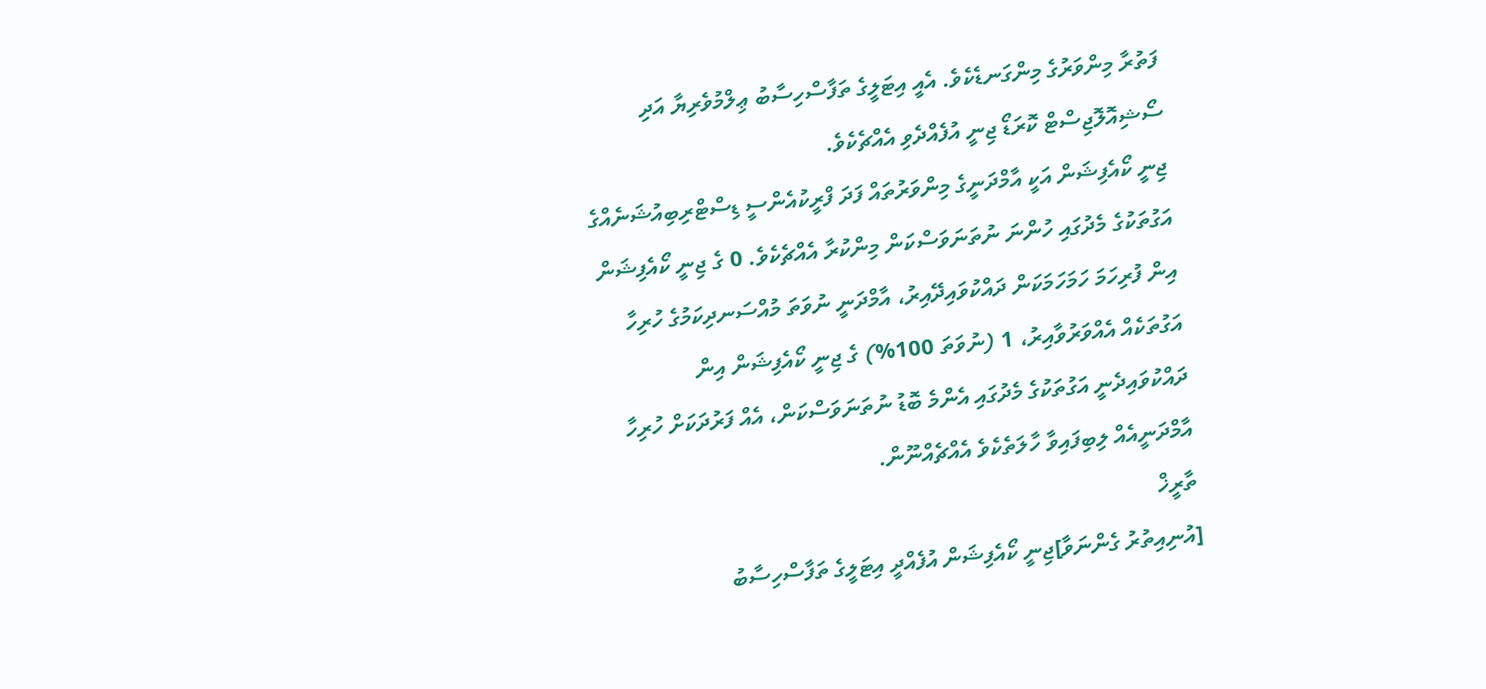ފަތުރާ މިންވަރުގެ މިންގަނޑެކެވެ. އެއީ އިޓަލީގެ ތަފާސްހިސާބު ޢިލްމުވެރިޔާ އަދި ސޯޝިއޮލޮޖިސްޓް ކޮރަޑޯ ޖިނީ އުފެއްދެވި އެއްޗެކެވެ.
ޖިނީ ކޯއެފިޝަން އަކީ އާމްދަނީގެ މިންވަރުތައް ފަދަ ފްރީކުއެންސީ ޑިސްޓްރިބިއުޝަނެއްގެ އަގުތަކުގެ މެދުގައި ހުންނަ ނުތަނަވަސްކަން މިންކުރާ އެއްޗެކެވެ. 0 ގެ ޖިނީ ކޯއެފިޝަން އިން ފުރިހަމަ ހަމަހަމަކަން ދައްކުވައިދޭއިރު، އާމްދަނީ ނުވަތަ މުއްސަނދިކަމުގެ ހުރިހާ އަގުތަކެއް އެއްވަރުވާއިރު، 1 (ނުވަތަ 100%) ގެ ޖިނީ ކޯއެފިޝަން އިން ދައްކުވައިދެނީ އަގުތަކުގެ މެދުގައި އެންމެ ބޮޑު ނުތަނަވަސްކަން، އެއް ފަރުދަކަށް ހުރިހާ އާމްދަނީއެއް ލިބިފައިވާ ހާލަތެކެވެ އެއްޗެއްނޫން.
ތާރީޚް
[އުނިއިތުރު ގެންނަވާ]ޖިނީ ކޯއެފިޝަން އުފެއްދީ އިޓަލީގެ ތަފާސްހިސާބު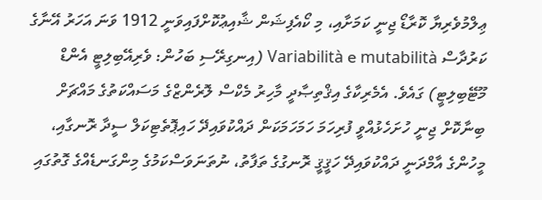ޢިލްމުވެރިޔާ ކޮރާޑޯ ޖިނީ ކަމަށާއި، މި ކޯއެފިޝަން ޝާއިޢުކޮށްފައިވަނީ 1912 ވަނަ އަހަރު އޭނާގެ ކަރުދާސް Variabilità e mutabilità (އިނގިރޭސި ބަހުން: ވެރިއޭބިލިޓީ އެންޑް މޫޓޭބިލިޓީ) ގައެވެ. އެމެރިކާގެ އިޤްތިޞާދީ މާހިރު މެކްސް ލޮރެންޒްގެ މަސައްކަތުގެ މައްޗަށް ބިނާކޮށް ޖިނީ ހުށަހެޅުއްވީ ފުރިހަމަ ހަމަހަމަކަން ދައްކުވައިދޭ ހައިޕޮތެޓިކަލް ސީދާ ރޮނގާއި، މީހުންގެ އާމްދަނީ ދައްކުވައިދޭ ހަޤީޤީ ރޮނގުގެ ތަފާތު، ނުތަނަވަސްކަމުގެ މިންގަނޑެއްގެ ގޮތުގައި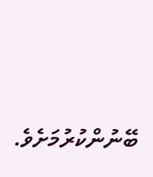ބޭނުންކުރުމަށެވެ.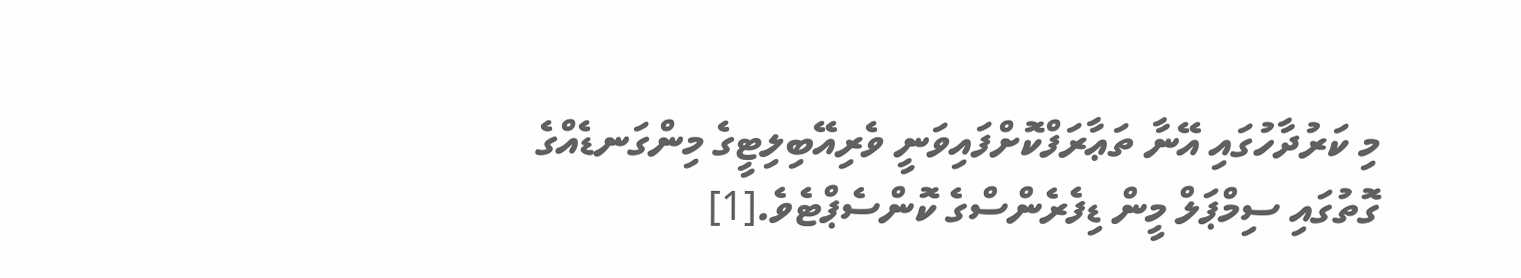މި ކަރުދާހުގައި އޭނާ ތަޢާރަފްކޮށްފައިވަނީ ވެރިއޭބިލިޓީގެ މިންގަނޑެއްގެ ގޮތުގައި ސިމްޕަލް މީން ޑިފެރެންސްގެ ކޮންސެޕްޓެވެ.[1]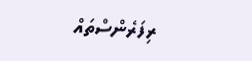ރިފަރެންސްތައް